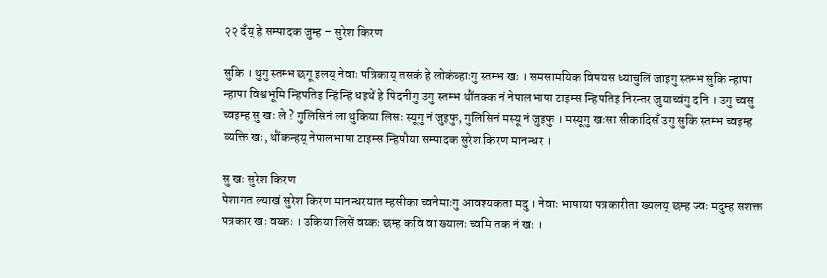२२ दँय् हे सम्पादक जुम्ह – सुरेश किरण

सुकि । थुगु स्तम्भ छगू इलय् नेवाः पत्रिकाय् तसकं हे लोकंव्हाःगु स्तम्भ खः । समसामयिक विषयस ध्याचुलिं जाइगु स्तम्भ सुकि न्हापा न्हापा विश्वभूमि न्हिपतिइ न्हिंन्हिं धइथें हे पिदनीगु उगु स्तम्भ थौंतक्क नं नेपालभाषा टाइम्स न्हिपतिइ निरन्तर जुयाच्वंगु दनि । उगु च्वसु च्वइम्ह सु खः ले ? गुलिसिनं ला थुकिया लिसः स्यूगु नं जुइफु, गुलिसिनं मस्यू नं जुइफु । मस्यूगु खःसा सीकादिसँ उगु सुकि स्तम्भ च्वइम्ह व्यक्ति खः, थौंकन्हय् नेपालभाषा टाइम्स न्हिपौया सम्पादक सुरेश किरण मानन्धर ।

सु खः सुरेश किरण
पेशागत ल्याखं सुरेश किरण मानन्धरयात म्हसीका च्वनेमाःगु आवश्यकता मदु । नेवाः भाषाया पत्रकारीता ख्यलय् छम्ह ज्वः मदुम्ह सशक्त पत्रकार खः वय्कः । उकिया लिसें वय्कः छम्ह कवि वा ख्यालः च्वमि तक नं खः ।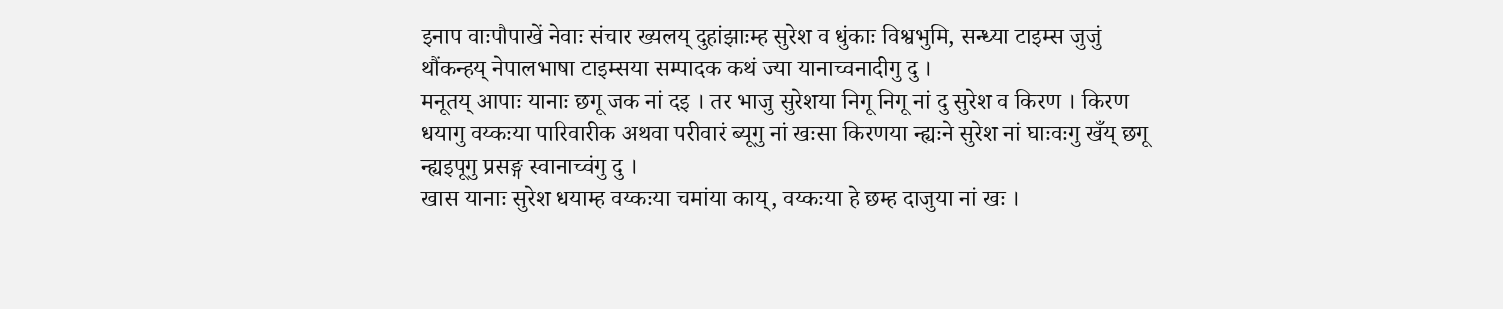इनाप वाःपौपाखें नेवाः संचार ख्यलय् दुहांझाःम्ह सुरेश व धुंकाः विश्वभुमि, सन्ध्या टाइम्स जुजुं थौंकन्हय् नेपालभाषा टाइम्सया सम्पादक कथं ज्या यानाच्वनादीगु दु ।
मनूतय् आपाः यानाः छगू जक नां दइ । तर भाजु सुरेशया निगू निगू नां दु सुरेश व किरण । किरण धयागु वय्कःया पारिवारीक अथवा परीवारं ब्यूगु नां खःसा किरणया न्ह्यःने सुरेश नां घाःवःगु खँय् छगू न्ह्यइपूगु प्रसङ्ग स्वानाच्वंगु दु ।
खास यानाः सुरेश धयाम्ह वय्कःया चमांया काय्, वय्कःया हे छम्ह दाजुया नां खः ।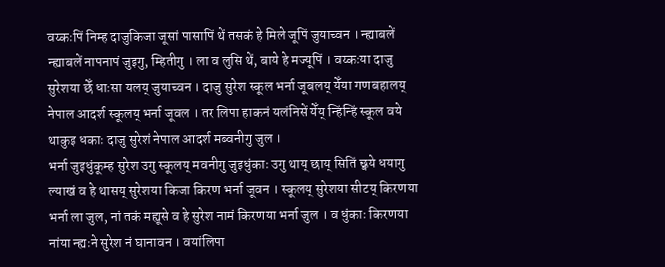वय्कःपिं निम्ह दाजुकिजा जूसां पासापिं थें तसकं हे मिले जूपिं जुयाच्वन । न्ह्याबलें न्ह्याबलें नापनापं जुइगु, म्हितीगु । ला व लुसि थें, बाये हे मज्यूपिं । वय्कःया दाजु सुरेशया छेँ धाःसा यलय् जुयाच्वन । दाजु सुरेश स्कूल भर्ना जूबलय् येँया गणबहालय् नेपाल आदर्श स्कूलय् भर्ना जूवल । तर लिपा हाकनं यलंनिसें येँय् न्हिंन्हिं स्कूल वये थाकुइ धकाः दाजु सुरेशं नेपाल आदर्श मब्वनीगु जुल ।
भर्ना जुइधुंकूम्ह सुरेश उगु स्कूलय् मवनीगु जुइधुंकाः उगु थाय् छाय् सितिं छ्वये धयागु ल्याखं व हे थासय् सुरेशया किजा किरण भर्ना जूवन । स्कूलय् सुरेशया सीटय् किरणया भर्ना ला जुल, नां तकं मह्यूसे व हे सुरेश नामं किरणया भर्ना जुल । व धुंकाः किरणया नांया न्ह्यःने सुरेश नं घानावन । वयांलिपा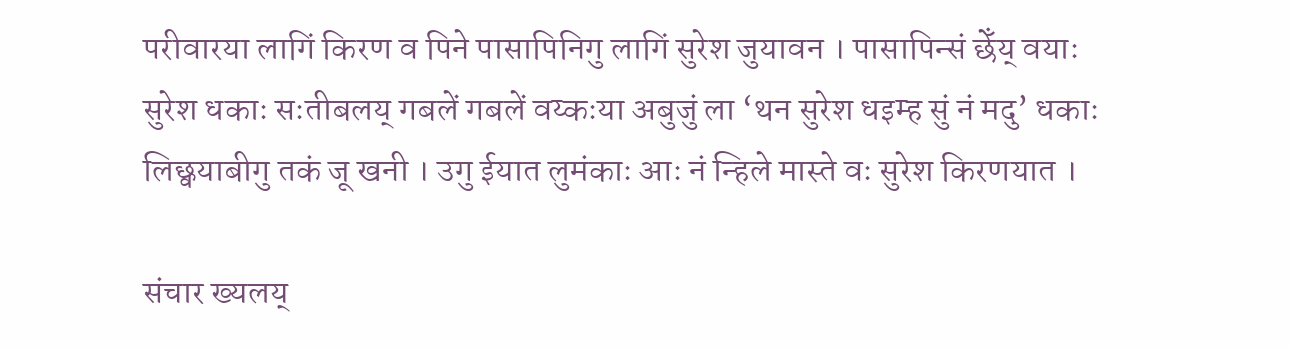परीवारया लागिं किरण व पिने पासापिनिगु लागिं सुरेश जुयावन । पासापिन्सं छेँय् वयाः सुरेश धकाः सःतीबलय् गबलें गबलें वय्कःया अबुजुं ला ‘थन सुरेश धइम्ह सुं नं मदु’ धकाः लिछ्वयाबीगु तकं जू खनी । उगु ईयात लुमंकाः आः नं न्हिले मास्ते वः सुरेश किरणयात ।

संचार ख्यलय्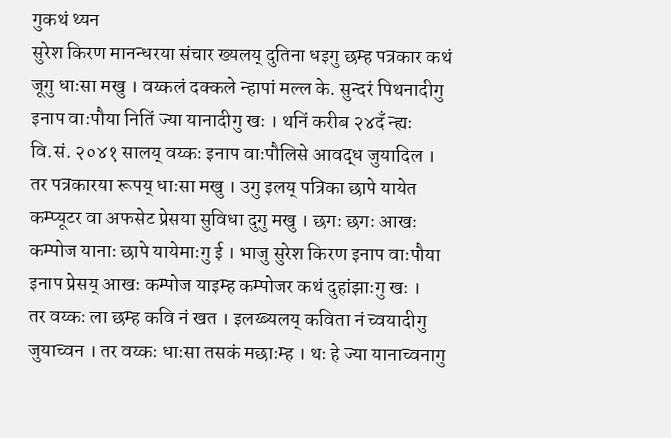गुकथं थ्यन
सुरेश किरण मानन्धरया संचार ख्यलय् दुतिना धइगु छम्ह पत्रकार कथं जूगु धाःसा मखु । वय्कलं दक्कले न्हापां मल्ल के. सुन्दरं पिथनादीगु इनाप वाःपौया नितिं ज्या यानादीगु खः । थनिं करीब २४दँ न्ह्यः वि.सं. २०४१ सालय् वय्कः इनाप वाःपौलिसे आवद्ध जुयादिल । तर पत्रकारया रूपय् धाःसा मखु । उगु इलय् पत्रिका छापे यायेत कम्प्यूटर वा अफसेट प्रेसया सुविधा दुगु मखु । छगः छगः आखः कम्पोज यानाः छापे यायेमाःगु ई । भाजु सुरेश किरण इनाप वाःपौया इनाप प्रेसय् आखः कम्पोज याइम्ह कम्पोजर कथं दुहांझाःगु खः ।
तर वय्कः ला छम्ह कवि नं खत । इलय्ब्यलय् कविता नं च्वयादीगु जुयाच्वन । तर वय्कः धाःसा तसकं मछाःम्ह । थः हे ज्या यानाच्वनागु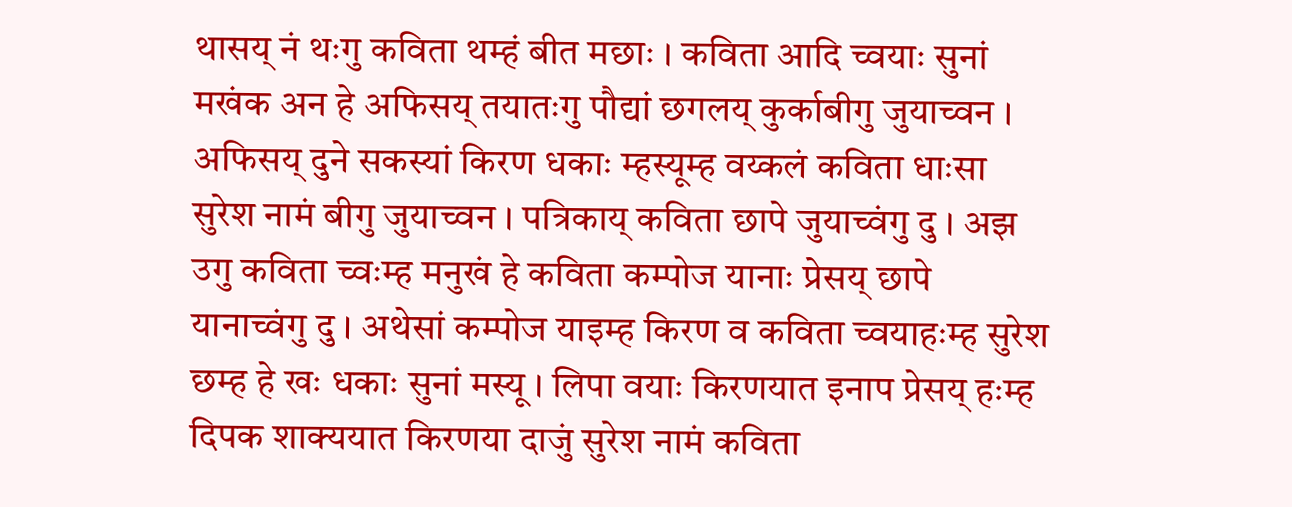थासय् नं थःगु कविता थम्हं बीत मछाः । कविता आदि च्वयाः सुनां मखंक अन हे अफिसय् तयातःगु पौद्यां छगलय् कुर्काबीगु जुयाच्वन । अफिसय् दुने सकस्यां किरण धकाः म्हस्यूम्ह वय्कलं कविता धाःसा सुरेश नामं बीगु जुयाच्वन । पत्रिकाय् कविता छापे जुयाच्वंगु दु । अझ उगु कविता च्वःम्ह मनुखं हे कविता कम्पोज यानाः प्रेसय् छापे यानाच्वंगु दु । अथेसां कम्पोज याइम्ह किरण व कविता च्वयाहःम्ह सुरेश छम्ह हे खः धकाः सुनां मस्यू । लिपा वयाः किरणयात इनाप प्रेसय् हःम्ह दिपक शाक्ययात किरणया दाजुं सुरेश नामं कविता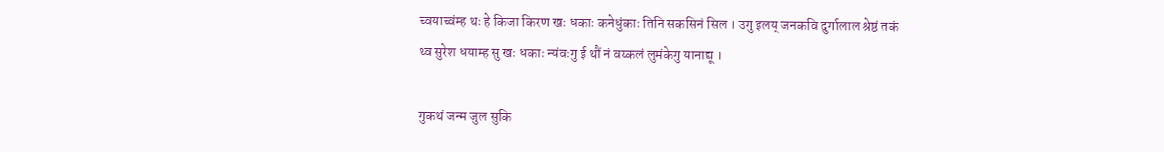च्वयाच्वंम्ह थः हे किजा किरण खः धकाः कनेधुंकाः तिनि सकसिनं सिल । उगु इलय् जनकवि दुर्गालाल श्रेष्ठं तकं थ्व सुरेश धयाम्ह सु खः धकाः न्यंवःगु ई थौं नं वय्कलं लुमंकेगु यानाद्यू ।

गुकथं जन्म जुल सुकि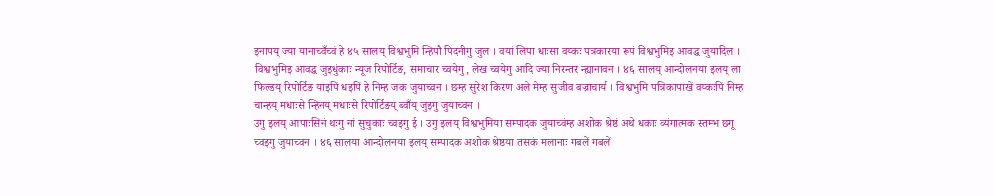इनापय् ज्या यानाच्वँच्वं हे ४५ सालय् विश्वभुमि न्हिपौ पिदनीगु जुल । वयां लिपा धाःसा वय्कः पत्रकारया रूपं विश्वभुमिइ आवद्ध जुयादिल । विश्वभुमिइ आवद्ध जुइधुंकाः न्यूज रिपोर्टिङ, समाचार च्वयेगु, लेख च्वयेगु आदि ज्या निरन्तर न्ह्यानावन । ४६ सालय् आन्दोलनया इलय् ला फिल्डय् रिपोर्टिङ याइपिं धइपिं हे निम्ह जक जुयाच्वन । छम्ह सुरेश किरण अले मेम्ह सुजीव बज्राचार्य । विश्वभुमि पत्रिकापाखें वय्कःपिं निम्ह चान्हय् मधाःसे न्हिनय् मधाःसे रिपोर्टिङय् ब्वाँय् जुइगु जुयाच्वन ।
उगु इलय् आपाःसिनं थःगु नां सुचुकाः च्वइगु ई । उगु इलय् विश्वभुमिया सम्पादक जुयाच्वंम्ह अशोक श्रेष्ठं अथे धकाः व्यंगात्मक स्तम्भ छगू च्वइगु जुयाच्वन । ४६ सालया आन्दोलनया इलय् सम्पादक अशोक श्रेष्ठया तसकं मलानाः गबलें गबलें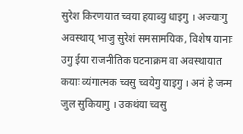सुरेश किरणयात च्वया हयाब्यु धाइगु । अज्याःगु अवस्थाय् भाजु सुरेशं समसामयिक, विशेष यानाः उगु ईया राजनीतिक घटनाक्रम वा अवस्थायात कयाः व्यंगात्मक च्वसु च्वयेगु याइगु । अनं हे जन्म जुल सुकियागु । उकथंया च्वसु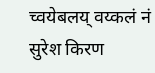च्वयेबलय् वय्कलं नं सुरेश किरण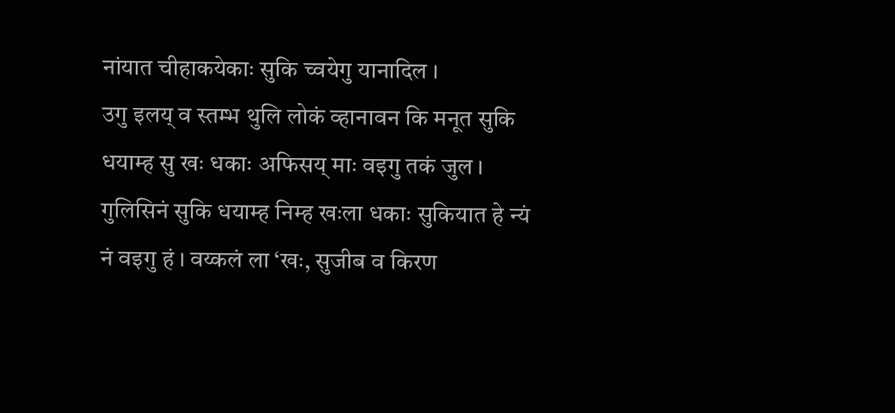नांयात चीहाकयेकाः सुकि च्वयेगु यानादिल ।
उगु इलय् व स्तम्भ थुलि लोकं व्हानावन कि मनूत सुकि धयाम्ह सु खः धकाः अफिसय् माः वइगु तकं जुल । गुलिसिनं सुकि धयाम्ह निम्ह खःला धकाः सुकियात हे न्यं नं वइगु हं । वय्कलं ला ‘खः, सुजीब व किरण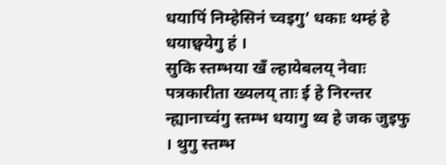धयापिं निम्हेसिनं च्वइगु’ धकाः थम्हं हे धयाछ्वयेगु हं ।
सुकि स्तम्भया खँ ल्हायेबलय् नेवाः पत्रकारीता ख्यलय् ताः ई हे निरन्तर न्ह्यानाच्वंगु स्तम्भ धयागु थ्व हे जक जुइफु । थुगु स्तम्भ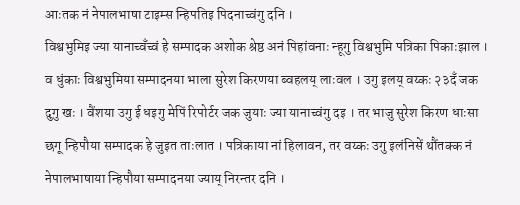आःतक नं नेपालभाषा टाइम्स न्हिपतिइ पिदनाच्वंगु दनि ।
विश्वभुमिइ ज्या यानाच्वँच्वं हे सम्पादक अशोक श्रेष्ठ अनं पिहांवनाः न्हूगु विश्वभुमि पत्रिका पिकाःझाल । व धुंकाः विश्वभुमिया सम्पादनया भाला सुरेश किरणया ब्वहलय् लाःवल । उगु इलय् वय्कः २३दँ जक दुगु खः । वैंशया उगु ई धइगु मेपिं रिपोर्टर जक जुयाः ज्या यानाच्वंगु दइ । तर भाजु सुरेश किरण धाःसा छगू न्हिपौया सम्पादक हे जुइत ताःलात । पत्रिकाया नां हिलावन, तर वय्कः उगु इलंनिसें थौंतक्क नं नेपालभाषाया न्हिपौया सम्पादनया ज्याय् निरन्तर दनि ।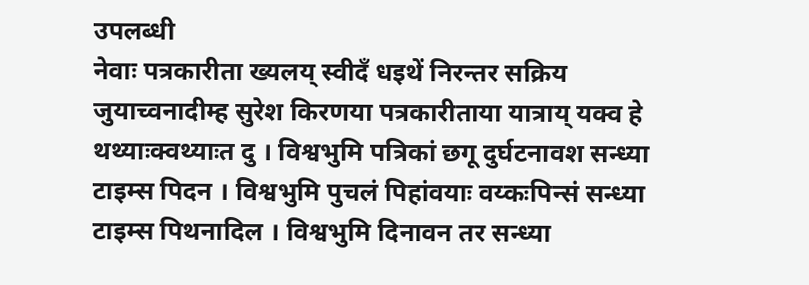उपलब्धी
नेवाः पत्रकारीता ख्यलय् स्वीदँ धइथें निरन्तर सक्रिय जुयाच्वनादीम्ह सुरेश किरणया पत्रकारीताया यात्राय् यक्व हे थथ्याःक्वथ्याःत दु । विश्वभुमि पत्रिकां छगू दुर्घटनावश सन्ध्या टाइम्स पिदन । विश्वभुमि पुचलं पिहांवयाः वय्कःपिन्सं सन्ध्या टाइम्स पिथनादिल । विश्वभुमि दिनावन तर सन्ध्या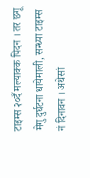टाइम्स २०दँ मल्याक्क पिदन । तर छगू मेगु दुर्घटना धायेमाली, सन्ध्या टाइम्स नं दिनावन । अथेसां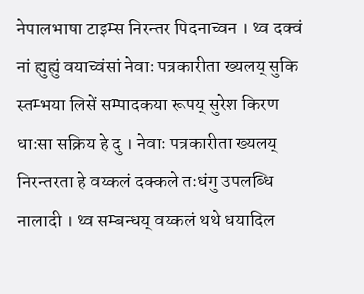नेपालभाषा टाइम्स निरन्तर पिदनाच्वन । थ्व दक्वं नां ह्युह्युं वयाच्वंसां नेवाः पत्रकारीता ख्यलय् सुकि स्तम्भया लिसें सम्पादकया रूपय् सुरेश किरण धाःसा सक्रिय हे दु । नेवाः पत्रकारीता ख्यलय् निरन्तरता हे वय्कलं दक्कले तःधंगु उपलब्धि नालादी । थ्व सम्बन्धय् वय्कलं थथे धयादिल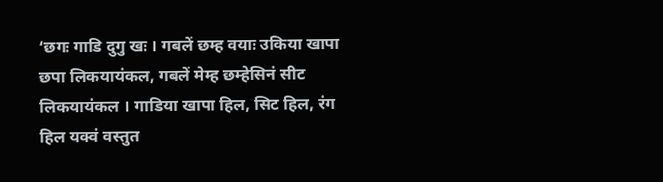‘छगः गाडि दुगु खः । गबलें छम्ह वयाः उकिया खापा छपा लिकयायंकल, गबलें मेम्ह छम्हेसिनं सीट लिकयायंकल । गाडिया खापा हिल, सिट हिल, रंग हिल यक्वं वस्तुत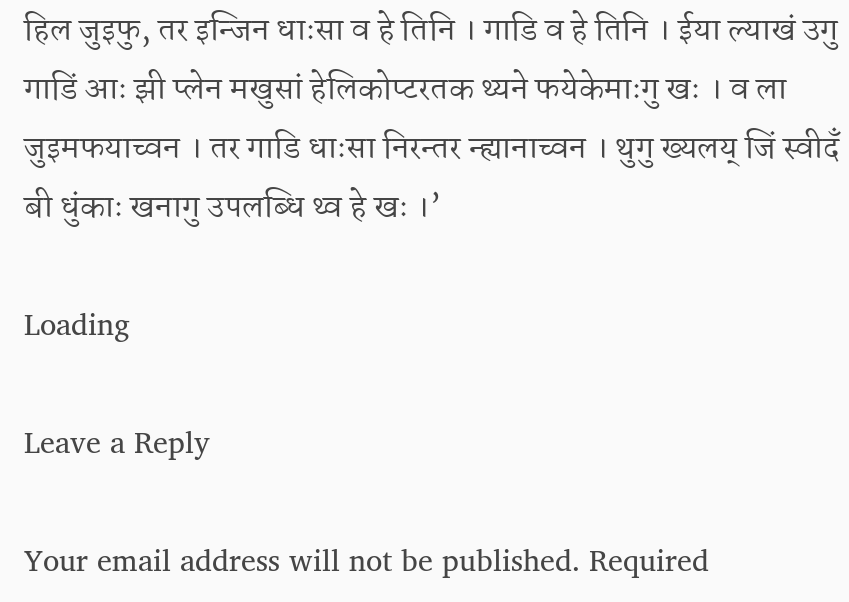हिल जुइफु, तर इन्जिन धाःसा व हे तिनि । गाडि व हे तिनि । ईया ल्याखं उगु गाडिं आः झी प्लेन मखुसां हेलिकोप्टरतक थ्यने फयेकेमाःगु खः । व ला जुइमफयाच्वन । तर गाडि धाःसा निरन्तर न्ह्यानाच्वन । थुगु ख्यलय् जिं स्वीदँ बी धुंकाः खनागु उपलब्धि थ्व हे खः ।’

Loading

Leave a Reply

Your email address will not be published. Required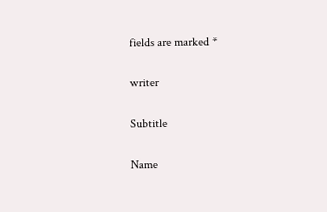fields are marked *

writer

Subtitle

Name